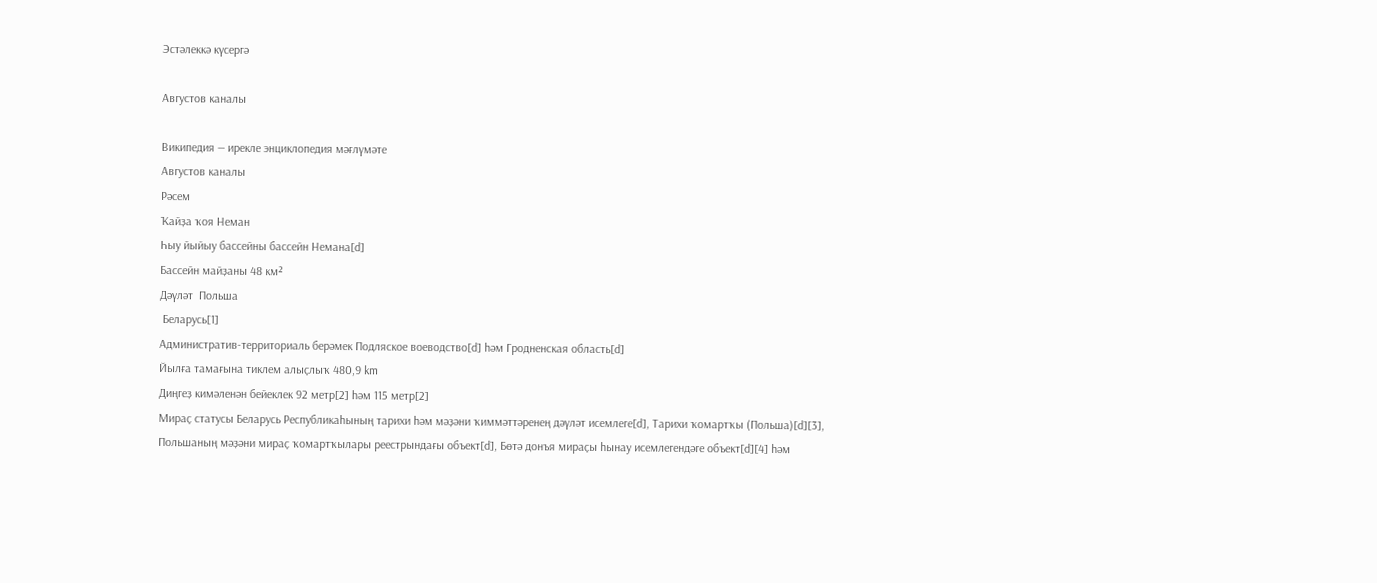Эстәлеккә күсергә

Августов каналы

Википедия — ирекле энциклопедия мәғлүмәте
Августов каналы
Рәсем
Ҡайҙа ҡоя Неман
Һыу йыйыу бассейны бассейн Немана[d]
Бассейн майҙаны 48 км²
Дәүләт  Польша
 Беларусь[1]
Административ-территориаль берәмек Подляское воеводство[d] һәм Гродненская область[d]
Йылға тамағына тиклем алыҫлыҡ 480,9 km
Диңгеҙ кимәленән бейеклек 92 метр[2] һәм 115 метр[2]
Мираҫ статусы Беларусь Республикаһының тарихи һәм мәҙәни ҡиммәттәренең дәүләт исемлеге[d], Тарихи ҡомартҡы (Польша)[d][3], Польшаның мәҙәни мираҫ ҡомартҡылары реестрындағы объект[d], Бөтә донъя мираҫы һынау исемлегендәге объект[d][4] һәм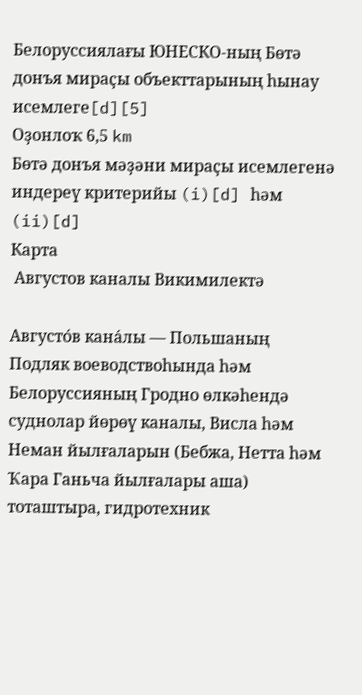Белоруссиялағы ЮНЕСКО-ның Бөтә донъя мираҫы объекттарының һынау исемлеге[d][5]
Оҙонлоҡ 6,5 km
Бөтә донъя мәҙәни мираҫы исемлегенә индереү критерийы (i)[d] һәм (ii)[d]
Карта
 Августов каналы Викимилектә

Августо́в кана́лы — Польшаның Подляк воеводствоһында һәм Белоруссияның Гродно өлкәһендә суднолар йөрөү каналы, Висла һәм Неман йылғаларын (Бебжа, Нетта һәм Ҡара Ганьча йылғалары аша) тоташтыра, гидротехник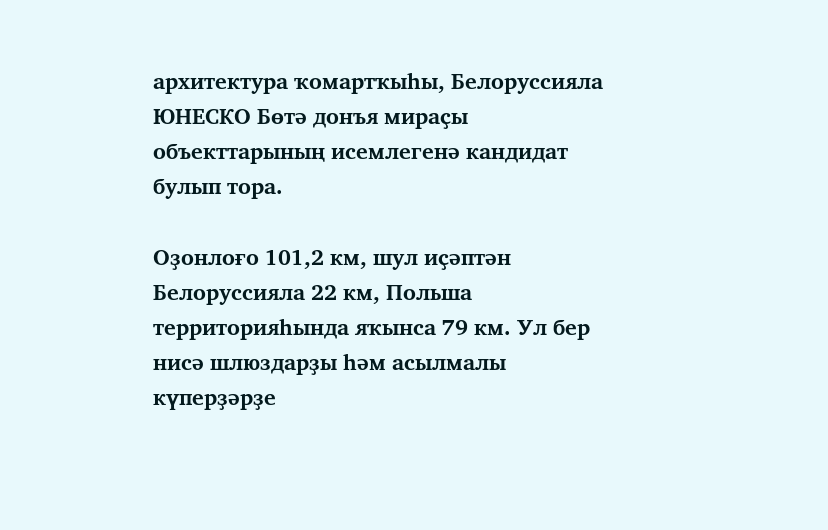архитектура ҡомартҡыһы, Белоруссияла ЮНЕСКО Бөтә донъя мираҫы объекттарының исемлегенә кандидат булып тора.

Оҙонлоғо 101,2 км, шул иҫәптән Белоруссияла 22 км, Польша территорияһында яҡынса 79 км. Ул бер нисә шлюздарҙы һәм асылмалы күперҙәрҙе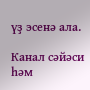үҙ эсенә ала.

Канал сәйәси һәм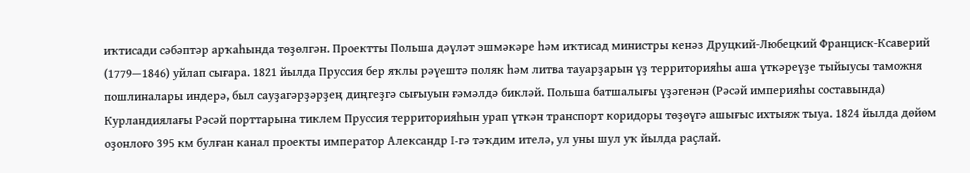иҡтисади сәбәптәр арҡаһында төҙөлгән. Проектты Польша дәүләт эшмәкәре һәм иҡтисад министры кенәз Друцкий-Любецкий Франциск-Ксаверий (1779—1846) уйлап сығара. 1821 йылда Пруссия бер яҡлы рәүештә поляк һәм литва тауарҙарын үҙ территорияһы аша үткәреүҙе тыйыусы таможня пошлиналары индерә, был сауҙагәрҙәрҙең диңгеҙгә сығыуын ғәмәлдә бикләй. Польша батшалығы үҙәгенән (Рәсәй империяһы составында) Курландиялағы Рәсәй порттарына тиклем Пруссия территорияһын урап үткән транспорт коридоры төҙөүгә ашығыс ихтыяж тыуа. 1824 йылда дөйөм оҙонлоғо 395 км булған канал проекты император Александр I-гә тәҡдим ителә, ул уны шул уҡ йылда раҫлай.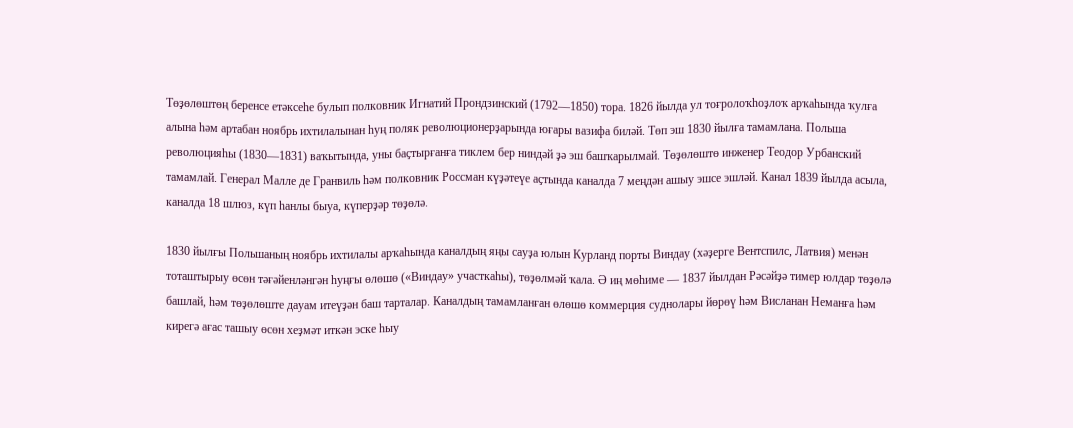Төҙөлөштөң беренсе етәксеһе булып полковник Игнатий Прондзинский (1792—1850) тора. 1826 йылда ул тоғролоҡһоҙлоҡ арҡаһында ҡулға алына һәм артабан ноябрь ихтилалынан һуң поляк революционерҙарында юғары вазифа биләй. Төп эш 1830 йылға тамамлана. Польша революцияһы (1830—1831) ваҡытында, уны баҫтырғанға тиклем бер ниндәй ҙә эш башҡарылмай. Төҙөлөштө инженер Теодор Урбанский тамамлай. Генерал Малле де Гранвиль һәм полковник Россман күҙәтеүе аҫтында каналда 7 меңдән ашыу эшсе эшләй. Канал 1839 йылда асыла, каналда 18 шлюз, күп һанлы быуа, күперҙәр төҙөлә.

1830 йылғы Польшаның ноябрь ихтилалы арҡаһында каналдың яңы сауҙа юлын Курланд порты Виндау (хәҙерге Вентспилс, Латвия) менән тоташтырыу өсөн тәғәйенләнгән һуңғы өлөшө («Виндау» участкаһы), төҙөлмәй ҡала. Ә иң мөһиме — 1837 йылдан Рәсәйҙә тимер юлдар төҙөлә башлай, һәм төҙөлөште дауам итеүҙән баш тарталар. Каналдың тамамланған өлөшө коммерция суднолары йөрөү һәм Висланан Неманға һәм кирегә ағас ташыу өсөн хеҙмәт иткән эске һыу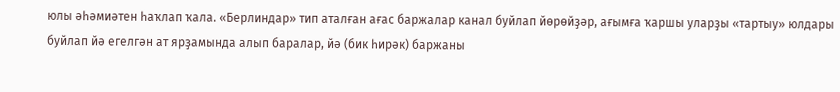юлы әһәмиәтен һаҡлап ҡала. «Берлиндар» тип аталған ағас баржалар канал буйлап йөрөйҙәр, ағымға ҡаршы уларҙы «тартыу» юлдары буйлап йә егелгән ат ярҙамында алып баралар, йә (бик һирәк) баржаны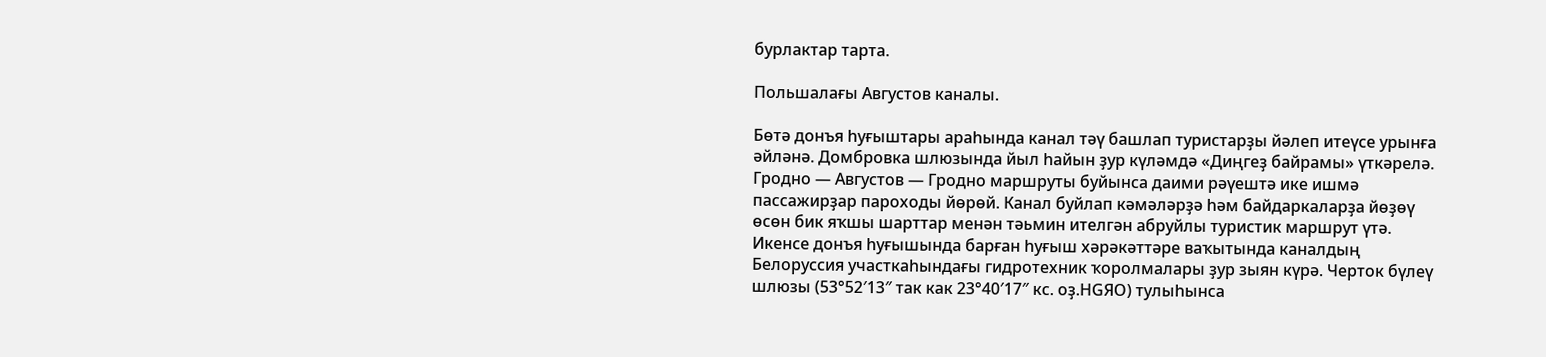бурлактар тарта.

Польшалағы Августов каналы.

Бөтә донъя һуғыштары араһында канал тәү башлап туристарҙы йәлеп итеүсе урынға әйләнә. Домбровка шлюзында йыл һайын ҙур күләмдә «Диңгеҙ байрамы» үткәрелә. Гродно — Августов — Гродно маршруты буйынса даими рәүештә ике ишмә пассажирҙар пароходы йөрөй. Канал буйлап кәмәләрҙә һәм байдаркаларҙа йөҙөү өсөн бик яҡшы шарттар менән тәьмин ителгән абруйлы туристик маршрут үтә. Икенсе донъя һуғышында барған һуғыш хәрәкәттәре ваҡытында каналдың Белоруссия участкаһындағы гидротехник ҡоролмалары ҙур зыян күрә. Черток бүлеү шлюзы (53°52′13″ так как 23°40′17″ кс. оҙ.HGЯO) тулыһынса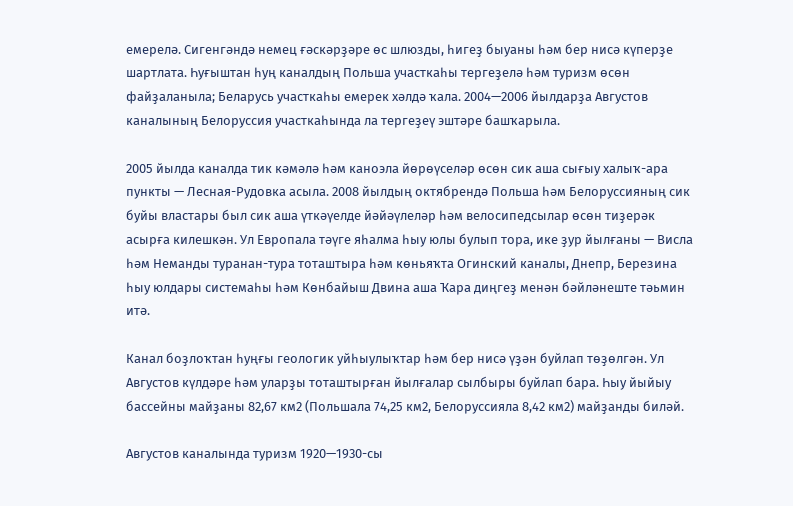емерелә. Сигенгәндә немец ғәскәрҙәре өс шлюзды, һигеҙ быуаны һәм бер нисә күперҙе шартлата. Һуғыштан һуң каналдың Польша участкаһы тергеҙелә һәм туризм өсөн файҙаланыла; Беларусь участкаһы емерек хәлдә ҡала. 2004—2006 йылдарҙа Августов каналының Белоруссия участкаһында ла тергеҙеү эштәре башҡарыла.

2005 йылда каналда тик кәмәлә һәм каноэла йөрөүселәр өсөн сик аша сығыу халыҡ-ара пункты — Лесная-Рудовка асыла. 2008 йылдың октябрендә Польша һәм Белоруссияның сик буйы властары был сик аша үткәүелде йәйәүлеләр һәм велосипедсылар өсөн тиҙерәк асырға килешкән. Ул Европала тәүге яһалма һыу юлы булып тора, ике ҙур йылғаны — Висла һәм Неманды туранан-тура тоташтыра һәм көньяҡта Огинский каналы, Днепр, Березина һыу юлдары системаһы һәм Көнбайыш Двина аша Ҡара диңгеҙ менән бәйләнеште тәьмин итә.

Канал боҙлоҡтан һуңғы геологик уйһыулыҡтар һәм бер нисә үҙән буйлап төҙөлгән. Ул Августов күлдәре һәм уларҙы тоташтырған йылғалар сылбыры буйлап бара. Һыу йыйыу бассейны майҙаны 82,67 км2 (Польшала 74,25 км2, Белоруссияла 8,42 км2) майҙанды биләй.

Августов каналында туризм 1920—1930-сы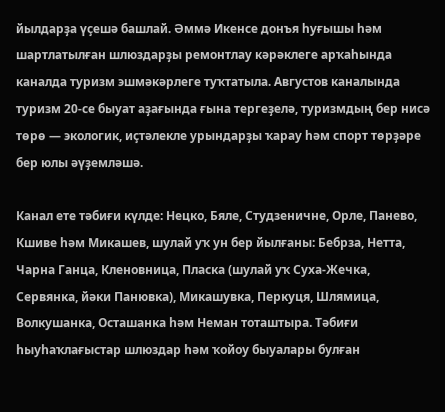йылдарҙа үҫешә башлай. Әммә Икенсе донъя һуғышы һәм шартлатылған шлюздарҙы ремонтлау кәрәклеге арҡаһында каналда туризм эшмәкәрлеге туҡтатыла. Августов каналында туризм 20-се быуат аҙағында ғына тергеҙелә, туризмдың бер нисә төрө — экологик, иҫтәлекле урындарҙы ҡарау һәм спорт төрҙәре бер юлы әүҙемләшә.

Канал ете тәбиғи күлде: Нецко, Бяле, Студзеничне, Орле, Панево, Кшиве һәм Микашев, шулай уҡ ун бер йылғаны: Бебрза, Нетта, Чарна Ганца, Кленовница, Пласка (шулай уҡ Суха-Жечка, Сервянка, йәки Панювка), Микашувка, Перкуця, Шлямица, Волкушанка, Осташанка һәм Неман тоташтыра. Тәбиғи һыуһаҡлағыстар шлюздар һәм ҡойоу быуалары булған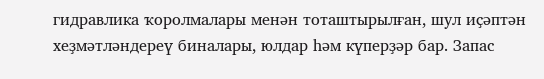гидравлика ҡоролмалары менән тоташтырылған, шул иҫәптән хеҙмәтләндереү биналары, юлдар һәм күперҙәр бар. Запас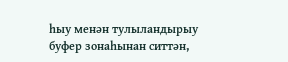һыу менән тулыландырыу буфер зонаһынан ситтән,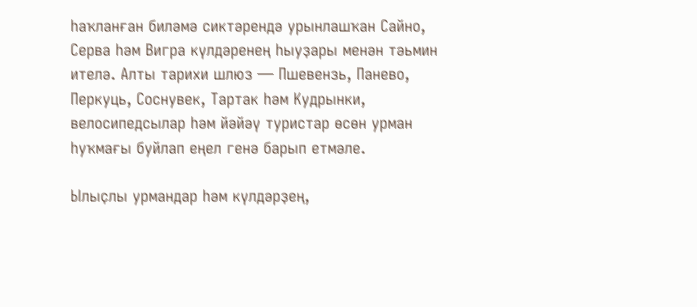һаҡланған биләмә сиктәрендә урынлашҡан Сайно, Серва һәм Вигра күлдәренең һыуҙары менән тәьмин ителә. Алты тарихи шлюз — Пшевензь, Панево, Перкуць, Соснувек, Тартак һәм Кудрынки, велосипедсылар һәм йәйәү туристар өсөн урман һуҡмағы буйлап еңел генә барып етмәле.

Ылыҫлы урмандар һәм күлдәрҙең,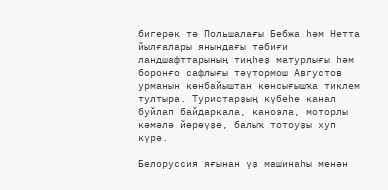бигерәк тә Польшалағы Бебжа һәм Нетта йылғалары янындағы тәбиғи ландшафттарының тиңһеҙ матурлығы һәм боронғо сафлығы тәүтормош Августов урманын көнбайыштан көнсығышҡа тиклем тултыра. Туристарҙың күбеһе канал буйлап байдаркала, каноэла, моторлы кәмәлә йөрөүҙе, балыҡ тотоуҙы хуп күрә.

Белоруссия яғынан үҙ машинаһы менән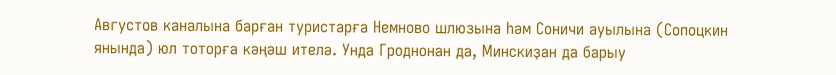Августов каналына барған туристарға Немново шлюзына һәм Соничи ауылына (Сопоцкин янында) юл тоторға кәңәш ителә. Унда Гроднонан да, Минскиҙан да барыу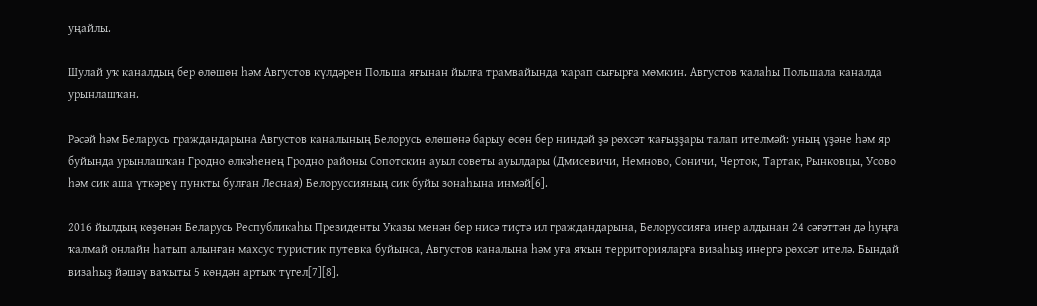уңайлы.

Шулай уҡ каналдың бер өлөшөн һәм Августов күлдәрен Польша яғынан йылға трамвайында ҡарап сығырға мөмкин. Августов ҡалаһы Польшала каналда урынлашҡан.

Рәсәй һәм Беларусь граждандарына Августов каналының Белорусь өлөшөнә барыу өсөн бер ниндәй ҙә рөхсәт ҡағыҙҙары талап ителмәй: уның үҙәне һәм яр буйында урынлашҡан Гродно өлкәһенең Гродно районы Сопотскин ауыл советы ауылдары (Дмисевичи, Немново, Соничи, Черток, Тартак, Рынковцы, Усово һәм сик аша үткәреү пункты булған Лесная) Белоруссияның сик буйы зонаһына инмәй[6].

2016 йылдың көҙөнән Беларусь Республикаһы Президенты Указы менән бер нисә тиҫтә ил граждандарына, Белоруссияға инер алдынан 24 сәғәттән дә һуңға ҡалмай онлайн һатып алынған махсус туристик путевка буйынса, Августов каналына һәм уға яҡын территорияларға визаһыҙ инергә рөхсәт ителә. Бындай визаһыҙ йәшәү ваҡыты 5 көндән артыҡ түгел[7][8].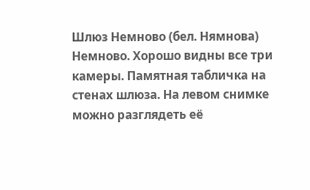Шлюз Немново (бел. Нямнова)
Немново. Хорошо видны все три камеры. Памятная табличка на стенах шлюза. На левом снимке можно разглядеть её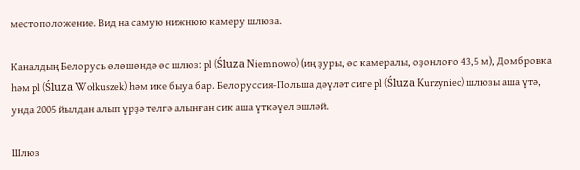местоположение. Вид на самую нижнюю камеру шлюза.

Каналдың Белорусь өлөшөндә өс шлюз: pl (Śluza Niemnowo) (иң ҙуры, өс камералы, оҙонлоғо 43,5 м), Домбровка һәм pl (Śluza Wołkuszek) һәм ике быуа бар. Белоруссия-Польша дәүләт сиге pl (Śluza Kurzyniec) шлюзы аша үтә, унда 2005 йылдан алып үрҙә телгә алынған сик аша үткәүел эшләй.

Шлюз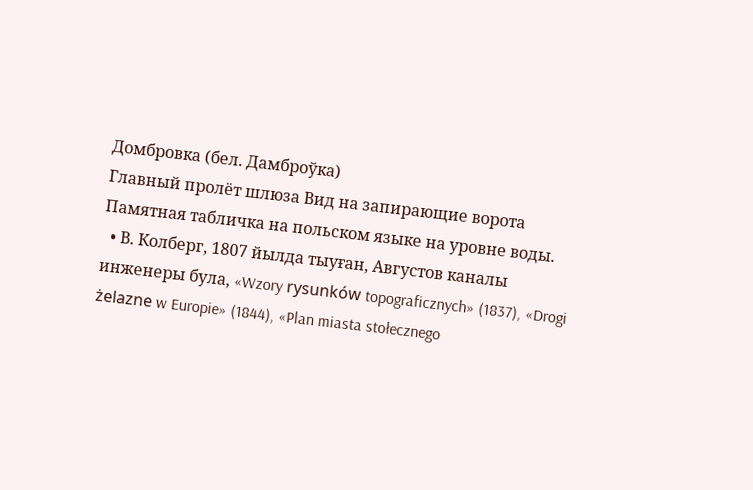Домбровка (бел. Дамброўка)
Главный пролёт шлюза Вид на запирающие ворота Памятная табличка на польском языке на уровне воды.
  • В. Колберг, 1807 йылда тыуған, Августов каналы инженеры була, «Wzory rysunków topograficznych» (1837), «Drogi żelazne w Europie» (1844), «Plan miasta stołecznego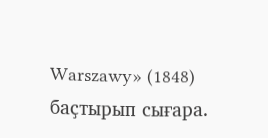Warszawy» (1848) баҫтырып сығара.